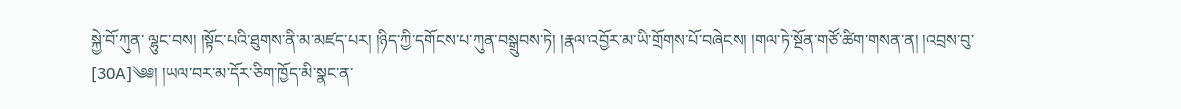སྐྱེ་བོ་ཀུན་ ལྷུང་བས། །སྟོང་པའི་ཐུགས་ནི་མ་མཛད་པར། །ཉིད་ཀྱི་དགོངས་པ་ཀུན་བསྒྲུབས་ཏེ། །རྣལ་འབྱོར་མ་ཡི་གྲོགས་པོ་བཞེངས། །གལ་ཏེ་སྔོན་གཙོ་ཚིག་གསན་ན། །འབྲས་བུ་ [30A]༄༅། །ཡལ་བར་མ་དོར་ཅིག་ཁྱོད་མི་སྣང་ན་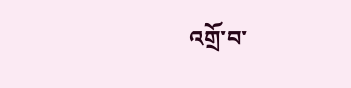འགྲོ་བ་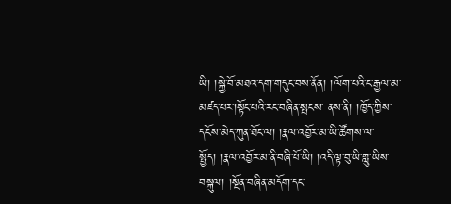ཡི། །སྐྱེ་བོ་མཐའ་དག་གདུང་བས་ནོན། །ལོག་པའི་ང་རྒྱལ་མ་མཛད་པར་།སྟོང་པའི་རང་བཞིན་སྤངས་ ནས་ནི། །ཁྱོད་ཀྱིས་དངོས་མེད་ཀུན་ཐོང་ལ། །རྣལ་འབྱོར་མ་ཡི་ཚོགས་ལ་སྤྱོད། །རྣལ་འབྱོར་མ་ནི་བཞི་པོ་ཡི། །འདི་ལྟ་བུ་ཡི་གླུ་ཡིས་བསྐུལ། །སྔོན་བཞིན་མདོག་དང་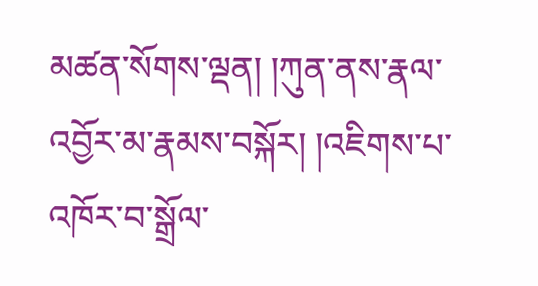མཚན་སོགས་ལྡན། །ཀུན་ནས་རྣལ་འབྱོར་མ་རྣམས་བསྐོར། །འཇིགས་པ་འཁོར་བ་སྒྲོལ་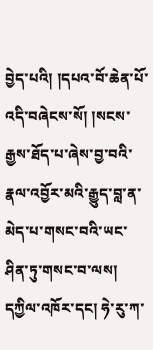བྱེད་པའི། །དཔའ་བོ་ཆེན་པོ་འདི་བཞེངས་སོ། །སངས་རྒྱས་ཐོད་པ་ཞེས་བྱ་བའི་ རྣལ་འབྱོར་མའི་རྒྱུད་བླ་ན་མེད་པ་གསང་བའི་ཡང་ཤིན་ཏུ་གསང་བ་ལས། དཀྱིལ་འཁོར་དང། ཧེ་རུ་ཀ་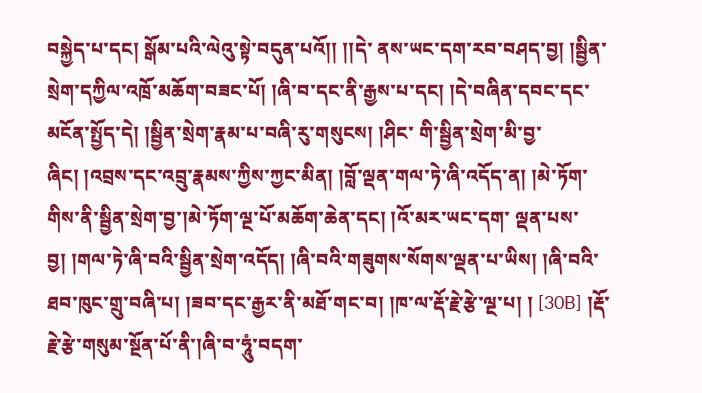བསྐྱེད་པ་དང། སྒོམ་པའི་ལེའུ་སྟེ་བདུན་པའོ།། །།དེ་ ནས་ཡང་དག་རབ་བཤད་བྱ། །སྦྱིན་སྲེག་དཀྱིལ་འཁྲོ་མཆོག་བཟང་པོ། །ཞི་བ་དང་ནི་རྒྱས་པ་དང། །དེ་བཞིན་དབང་དང་མངོན་སྤྱོད་དེ། །སྦྱིན་སྲེག་རྣམ་པ་བཞི་རུ་གསུངས། །ཤིང་ གི་སྦྱིན་སྲེག་མི་བྱ་ཞིང། །འབྲས་དང་འབྲུ་རྣམས་ཀྱིས་ཀྱང་མིན། །བློ་ལྡན་གལ་ཏེ་ཞི་འདོད་ན། །མེ་ཏོག་གིས་ནི་སྦྱིན་སྲེག་བྱ་།མེ་ཏོག་ལྔ་པོ་མཆོག་ཆེན་དང། །འོ་མར་ཡང་དག་ ལྡན་པས་བྱ། །གལ་ཏེ་ཞི་བའི་སྦྱིན་སྲེག་འདོད། །ཞི་བའི་གཟུགས་སོགས་ལྡན་པ་ཡིས། །ཞི་བའི་ཐབ་ཁུང་གྲུ་བཞི་པ། །ཟབ་དང་རྒྱར་ནི་མཐོ་གང་བ། །ཁ་ལ་རྡོ་རྗེ་རྩེ་ལྔ་པ། ། [30B] །རྡོ་རྗེ་རྩེ་གསུམ་སྔོན་པོ་ནི་།ཞི་བ་ཧཱུཾ་བདག་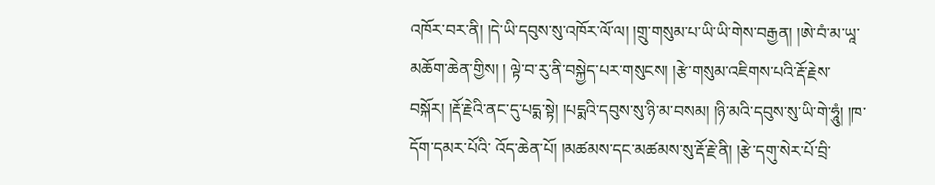འཁོར་བར་ནི། །དེ་ཡི་དབུས་སུ་འཁོར་ལོ་ལ། །གྲུ་གསུམ་པ་ཡི་ཡི་གེས་བརྒྱན། །ཨེ་བཾ་མ་ཡཱ་མཆོག་ཆེན་གྱིས། ། ལྟེ་བ་རུ་ནི་བསྐྱེད་པར་གསུངས། །རྩེ་གསུམ་འཇིགས་པའི་རྡོ་རྗེས་བསྐོར། །རྡོ་རྗེའི་ནང་དུ་པདྨ་སྟེ། །པདྨའི་དབུས་སུ་ཉི་མ་བསམ། །ཉི་མའི་དབུས་སུ་ཡི་གེ་ཧཱུཾ། །ཁ་དོག་དམར་པོའི་ འོད་ཆེན་པོ། །མཚམས་དང་མཚམས་སུ་རྡོ་རྗེ་ནི། །རྩེ་དགུ་སེར་པོ་བྲི་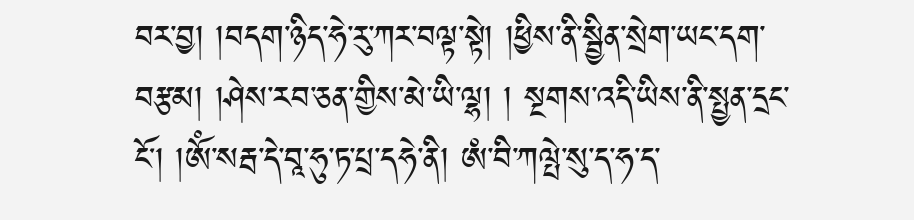བར་བྱ། །བདག་ཉིད་ཧེ་རུ་ཀར་བལྟ་སྟེ། །ཕྱིས་ནི་སྦྱིན་སྲེག་ཡང་དག་བརྩམ། །ཤེས་རབ་ཅན་གྱིས་མེ་ཡི་ལྷ། ། སྔགས་འདི་ཡིས་ནི་སྤྱན་དྲང་ངོ། །ཨོཾ་སརྦ་དེ་བཱ་ཧུ་ཏ་པྲ་དཧེ་ནི། ཨཾ་བི་ཀལྤེ་སུ་ད་ཧ་ད་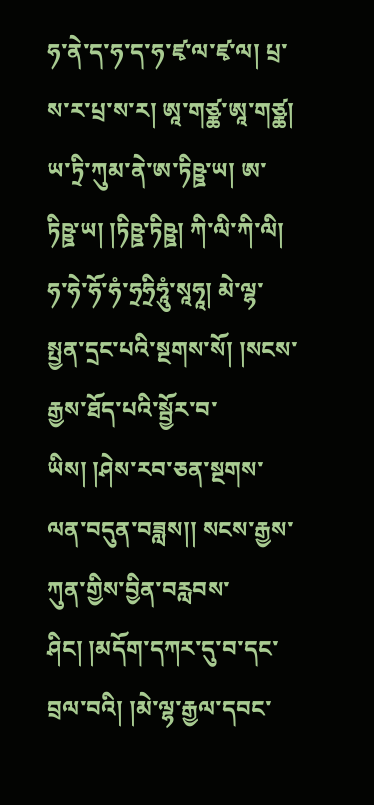ཧ་ནེ་ད་ཧ་ད་ཧ་ཛྭ་ལ་ཛྭ་ལ། པྲ་ས་ར་པྲ་ས་ར། ཨཱ་གཙྪ་ཨཱ་གཙྪ། ཡ་ཏྲི་ཀུམ་ནེ་ཨ་ཏིཥྛ་ཡ། ཨ་ ཏིཥྛ་ཡ། །ཏིཥྛ་ཏིཥྛ། ཀི་ལི་ཀི་ལི། ཧ་ཧེ་ཧོ་ཧཾ་ཧྲཧྲིཧཱུཾ་སཱཧཱ། མེ་ལྷ་སྤྱན་དྲང་པའི་སྔགས་སོ། །སངས་རྒྱས་ཐོད་པའི་སྦྱོར་བ་ཡིས། །ཤེས་རབ་ཅན་སྔགས་ལན་བདུན་བཟླས།། སངས་རྒྱས་ཀུན་གྱིས་བྱིན་བརླབས་ཤིང། །མདོག་དཀར་དུ་བ་དང་བྲལ་བའི། །མེ་ལྷ་རྒྱལ་དབང་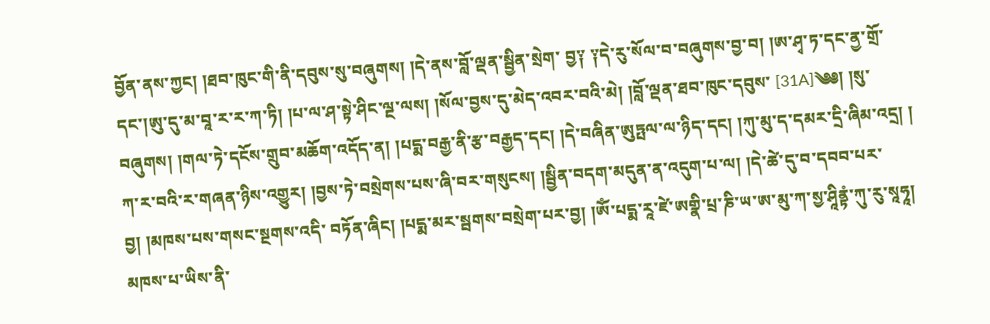བྱོན་ནས་ཀྱང། །ཐབ་ཁུང་གི་ནི་དབུས་སུ་བཞུགས། །དེ་ནས་བློ་ལྡན་སྦྱིན་སྲེག་ བྱ༑ ༑དེ་རུ་སོལ་བ་བཞུགས་བྱ་བ། །ཨ་ཤྭ་ཏ་དང་ནྱ་གྲོ་དང་།ཨུ་དུ་མ་བཱ་ར་ར་ཀ་ཏི། །པ་ལ་ཤ་སྟེ་ཤིང་ལྔ་ལས། །སོལ་བྱས་དུ་མེད་འབར་བའི་མེ། །བློ་ལྡན་ཐབ་ཁུང་དབུས་ [31A]༄༅། །སུ་བཞུགས། །གལ་ཏེ་དངོས་གྲུབ་མཆོག་འདོད་ན། །པདྨ་བརྒྱ་ནི་རྩ་བརྒྱད་དང། །དེ་བཞིན་ཨུཏྤལ་ལ་ཉིད་དང། །ཀུ་མུ་ད་དམར་དྲི་ཞིམ་འདྲ། ། ཀ་ར་བའི་ར་གཞན་ཉིས་འགྱུར། །བྱས་ཏེ་བསྲེགས་པས་ཞི་བར་གསུངས། །སྦྱིན་བདག་མདུན་ན་འདུག་པ་ལ། །དེ་ཚེ་དུ་བ་དབབ་པར་བྱ། །མཁས་པས་གསང་སྔགས་འདི་ བཏོན་ཞིང། །པདྨ་མར་སྦགས་བསྲེག་པར་བྱ། །ཨོཾ་པདྨ་རཱ་ཛེ་ཨགྣི་པྲ་ཎི་ཡ་ཨ་མུ་ཀ་སྱ་ཤཱིནྟཾ་ཀུ་རུ་སཱཧཱ། མཁས་པ་ཡིས་ནི་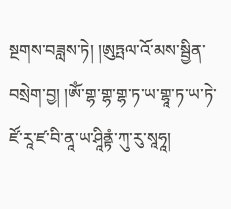སྔགས་བཟླས་ཏེ། །ཨུཏྤལ་འོ་མས་སྦྱིན་ བསྲེག་བྱ། །ཨོཾ་གྷ་གྷ་གྷ་ཏ་ཡ་གྷཱ་ཏ་ཡ་ཏེ་ཛོ་རཱ་ཛ་བི་ནཱ་ཡ་ཤཱིནྟཾ་ཀུ་རུ་སཱཧཱ།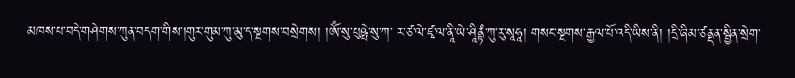མཁས་པ་བདེ་གཤེགས་ཀུན་བདག་གིས་།གུར་གུམ་ཀུ་མུ་ད་སྔགས་བསྲེགས། །ཨོཾ་སུ་པུཥྤེ་སུ་ཀ་ ར་ཙ་ལེ་ཛྭ་ལ་ནཱི་ཡེ་ཤཱིནྟཾ་ཀུ་རུ་སཱཧཱ། གསང་སྔགས་རྒྱལ་པོ་འདི་ཡིས་ནི། །དྲི་ཞིམ་ཙནྡན་སྦྱིན་སྲེག་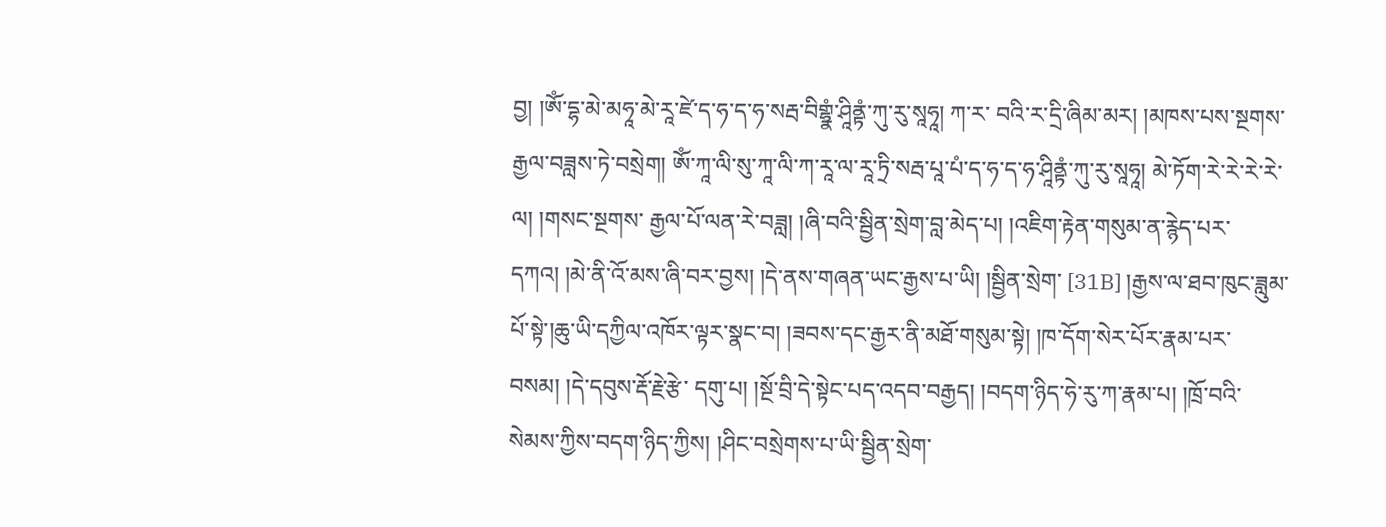བྱ། །ཨོཾ་དྷ་མེ་མཧཱ་མེ་རཱ་ཛེ་ད་ཧ་ད་ཧ་སརྦ་བིགྷྣཾ་ཤཱིནྟཾ་ཀུ་རུ་སཱཧཱ། ཀ་ར་ བའི་ར་དྲི་ཞིམ་མར། །མཁས་པས་སྔགས་རྒྱལ་བཟླས་ཏེ་བསྲེག། ཨོཾ་ཀཱ་ལི་སུ་ཀཱ་ལི་ཀ་རཱ་ལ་རཱ་ཏྲི་སརྦ་པཱ་པཾ་ད་ཧ་ད་ཧ་ཤཱིནྟཾ་ཀུ་རུ་སཱཧཱ། མེ་ཏོག་རེ་རེ་རེ་རེ་ལ། །གསང་སྔགས་ རྒྱལ་པོ་ལན་རེ་བཟླ། །ཞི་བའི་སྦྱིན་སྲེག་བླ་མེད་པ། །འཇིག་རྟེན་གསུམ་ན་རྙེད་པར་དཀའ། །མེ་ནི་འོ་མས་ཞི་བར་བྱས། །དེ་ནས་གཞན་ཡང་རྒྱས་པ་ཡི། །སྦྱིན་སྲེག་ [31B] །རྒྱས་ལ་ཐབ་ཁུང་ཟླུམ་པོ་སྟེ་།ཆུ་ཡི་དཀྱིལ་འཁོར་ལྟར་སྣང་བ། །ཟབས་དང་རྒྱར་ནི་མཐོ་གསུམ་སྟེ། །ཁ་དོག་སེར་པོར་རྣམ་པར་བསམ། །དེ་དབུས་རྡོ་རྗེ་རྩེ་ དགུ་པ། །སྔོ་བྲི་དེ་སྟེང་པད་འདབ་བརྒྱད། །བདག་ཉིད་ཧེ་རུ་ཀ་རྣམ་པ། །ཁྲོ་བའི་སེམས་ཀྱིས་བདག་ཉིད་ཀྱིས། །ཤིང་བསྲེགས་པ་ཡི་སྦྱིན་སྲེག་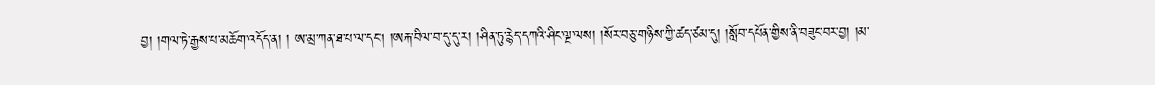བྱ། །གལ་ཏེ་རྒྱས་པ་མཆོག་འདོད་ན། ། ཨ་མྲ་ཀན་ཐ་པ་ལ་དང། །ཨརྐ་བིལ་བ་དུ་དུ་ར། །ཤིན་ཏུ་རྙེད་དཀའི་ཤིང་ལྔ་ལས། །སོར་བཅུ་གཉིས་ཀྱི་ཚད་ཙམ་དུ། །སློབ་དཔོན་གྱིས་ནི་བཟུང་བར་བྱ། །མ་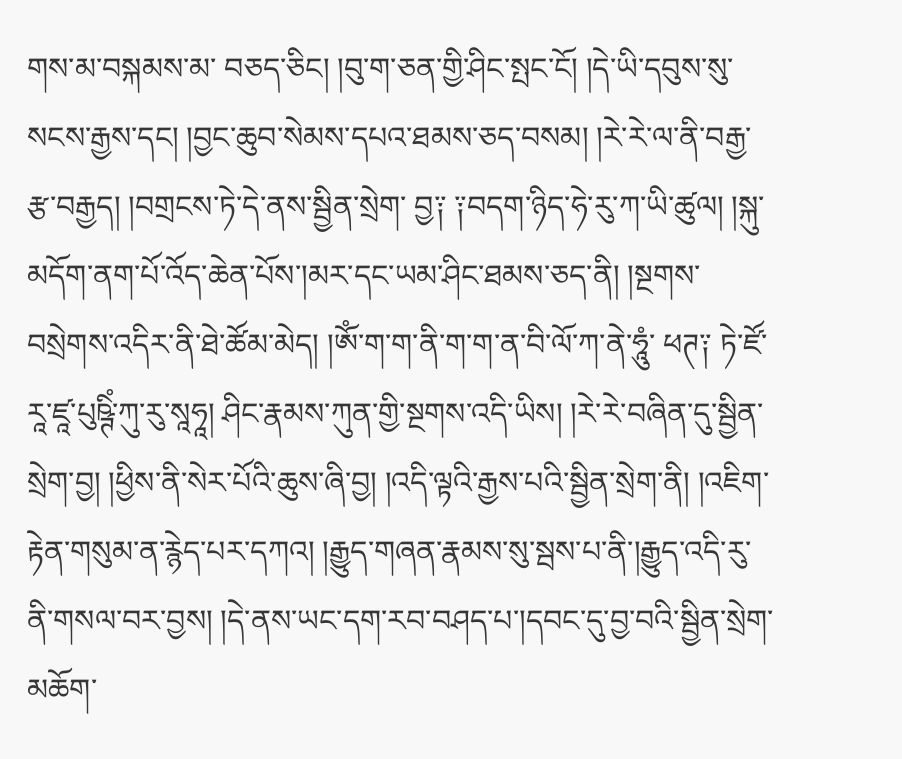གས་མ་བསྐམས་མ་ བཅད་ཅིང། །བུ་ག་ཅན་གྱི་ཤིང་སྤང་ངོ། །དེ་ཡི་དབུས་སུ་སངས་རྒྱས་དང། །བྱང་ཆུབ་སེམས་དཔའ་ཐམས་ཅད་བསམ། །རེ་རེ་ལ་ནི་བརྒྱ་རྩ་བརྒྱད། །བགྲངས་ཏེ་དེ་ནས་སྦྱིན་སྲེག་ བྱ༑ ༑བདག་ཉིད་ཧེ་རུ་ཀ་ཡི་ཚུལ། །སྐུ་མདོག་ནག་པོ་འོད་ཆེན་པོས་།མར་དང་ཡམ་ཤིང་ཐམས་ཅད་ནི། །སྔགས་བསྲེགས་འདིར་ནི་ཐེ་ཚོམ་མེད། །ཨོཾ་ག་ག་ནི་ག་ག་ན་བི་ལོ་ཀ་ནེ་ཧཱུཾ་ ཕཊ༑ ཏེ་ཛོ་རཱ་ཛཱ་པུཥྚིཾ་ཀུ་རུ་སཱཧཱ། ཤིང་རྣམས་ཀུན་གྱི་སྔགས་འདི་ཡིས། །རེ་རེ་བཞིན་དུ་སྦྱིན་སྲེག་བྱ། །ཕྱིས་ནི་སེར་པོའི་ཆུས་ཞི་བྱ། །འདི་ལྟའི་རྒྱས་པའི་སྦྱིན་སྲེག་ནི། །འཇིག་ རྟེན་གསུམ་ན་རྙེད་པར་དཀའ། །རྒྱུད་གཞན་རྣམས་སུ་སྦས་པ་ནི་།རྒྱུད་འདི་རུ་ནི་གསལ་བར་བྱས། །དེ་ནས་ཡང་དག་རབ་བཤད་པ་།དབང་དུ་བྱ་བའི་སྦྱིན་སྲེག་མཆོག་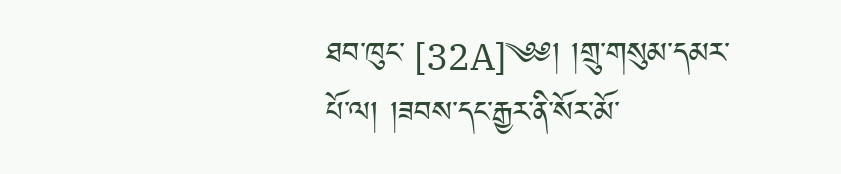ཐབ་ཁུང་ [32A]༄༅། །གྲུ་གསུམ་དམར་པོ་ལ། །ཟབས་དང་རྒྱར་ནི་སོར་མོ་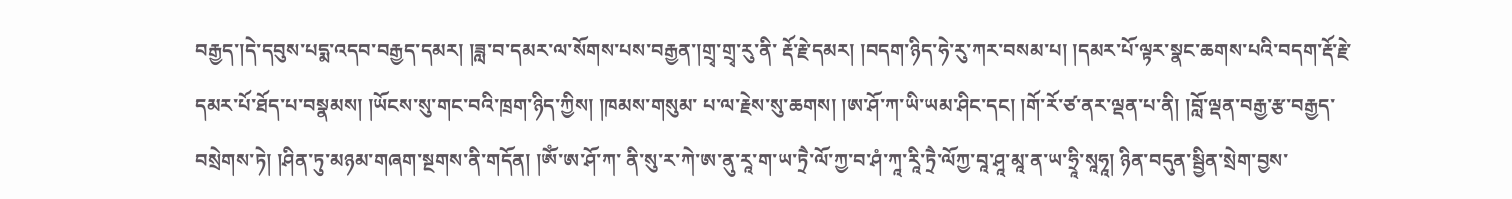བརྒྱད་།དེ་དབུས་པདྨ་འདབ་བརྒྱད་དམར། །ཟླ་བ་དམར་ལ་སོགས་པས་བརྒྱན་།གྲྭ་གྲྭ་རུ་ནི་ རྡོ་རྗེ་དམར། །བདག་ཉིད་ཧེ་རུ་ཀར་བསམ་པ། །དམར་པོ་ལྟར་སྣང་ཆགས་པའི་བདག་རྡོ་རྗེ་དམར་པོ་ཐོད་པ་བསྣམས། །ཡོངས་སུ་གང་བའི་ཁྲག་ཉིད་ཀྱིས། །ཁམས་གསུམ་ པ་ལ་རྗེས་སུ་ཆགས། །ཨ་ཤོ་ཀ་ཡི་ཡམ་ཤིང་དང། །གོ་རོ་ཙ་ནར་ལྡན་པ་ནི། །བློ་ལྡན་བརྒྱ་རྩ་བརྒྱད་བསྲེགས་ཏེ། །ཤིན་ཏུ་མཉམ་གཞག་སྔགས་ནི་གདོན། །ཨོཾ་ཨ་ཤོ་ཀ་ ནི་སུ་ར་ཀེ་ཨ་ནུ་རཱ་ག་ཡ་ཏྲཻ་ལོ་ཀྱ་བ་ཤཾ་ཀཱ་རཱི་ཏྲཻ་ལོཀྱ་བཱ་ཤཱ་མཱ་ན་ཡ་ཧྲཱི་སཱཧཱ། ཉིན་བདུན་སྦྱིན་སྲེག་བྱས་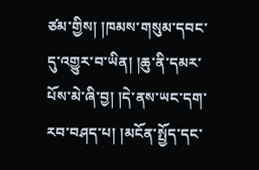ཙམ་གྱིས། །ཁམས་གསུམ་དབང་དུ་འགྱུར་བ་ཡིན། །ཆུ་ནི་དམར་ པོས་མེ་ཞི་བྱ། །དེ་ནས་ཡང་དག་རབ་བཤད་པ། །མངོན་སྤྱོད་དང་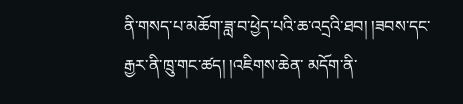ནི་གསད་པ་མཆོག་ཟླ་བ་ཕྱེད་པའི་ཆ་འདྲའི་ཐབ། །ཟབས་དང་རྒྱར་ནི་ཁྲུ་གང་ཚད། །འཇིགས་ཆེན་ མདོག་ནི་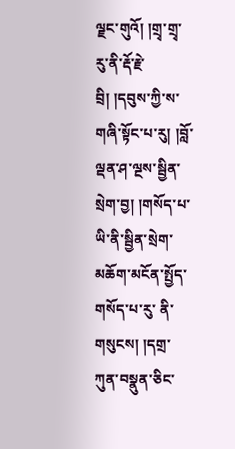ལྗང་གུའོ། །གྲྭ་གྲྭ་རུ་ནི་རྡོ་རྗེ་བྲི། །དབུས་ཀྱི་ས་གཞི་སྟོང་པ་རུ། །བློ་ལྡན་ཤ་ལྔས་སྦྱིན་སྲེག་བྱ། །གསོད་པ་ཡི་ནི་སྦྱིན་སྲེག་མཆོག་མངོན་སྤྱོད་གསོད་པ་རུ་ ནི་གསུངས། །དགྲ་ཀུན་བསྣུན་ཅིང་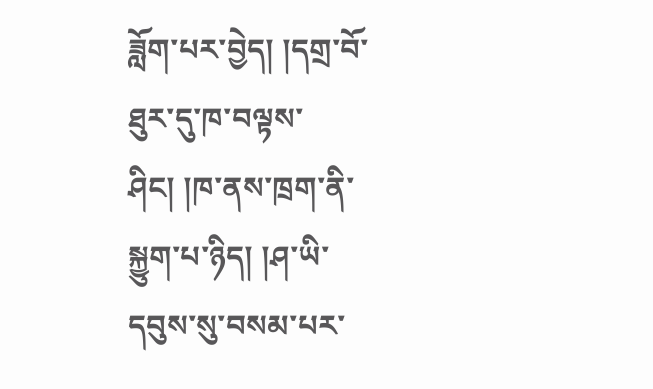ཟློག་པར་བྱེད། །དགྲ་བོ་ཐུར་དུ་ཁ་བལྟས་ཤིང། །ཁ་ནས་ཁྲག་ནི་སྐྱུག་པ་ཉིད། །ཤ་ཡི་དབུས་སུ་བསམ་པར་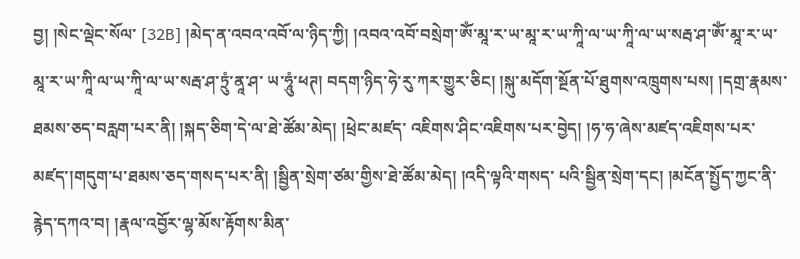བྱ། །སེང་ལྡེང་སོལ་ [32B] །མེད་ན་འབའ་འབོ་ལ་ཉིད་ཀྱི། །འབའ་འབོ་བསྲེག་ཨོཾ་མཱ་ར་ཡ་མཱ་ར་ཡ་ཀཱི་ལ་ཡ་ཀཱི་ལ་ཡ་སརྦ་ཤ་ཨོཾ་མཱ་ར་ཡ་མཱ་ར་ཡ་ཀཱི་ལ་ཡ་ཀཱི་ལ་ཡ་སརྦ་ཤ་ཏྲུཾ་ནཱ་ཤ་ ཡ་ཧཱུཾ་ཕཊ། བདག་ཉིད་ཧེ་རུ་ཀར་གྱུར་ཅིང། །སྐུ་མདོག་སྔོན་པོ་ཐུགས་འཁྲུགས་པས། །དགྲ་རྣམས་ཐམས་ཅད་བརླག་པར་ནི། །སྐད་ཅིག་དེ་ལ་ཐེ་ཚོམ་མེད། །ཕྲེང་མཛད་ འཇིགས་ཤིང་འཇིགས་པར་བྱེད། །ཧ་ཧ་ཞེས་མཛད་འཇིགས་པར་མཛད་།གདུག་པ་ཐམས་ཅད་གསད་པར་ནི། །སྦྱིན་སྲེག་ཙམ་གྱིས་ཐེ་ཚོམ་མེད། །འདི་ལྟའི་གསད་ པའི་སྦྱིན་སྲེག་དང། །མངོན་སྤྱོད་ཀྱང་ནི་རྙེད་དཀའ་བ། །རྣལ་འབྱོར་ལྷ་མོས་རྟོགས་མིན་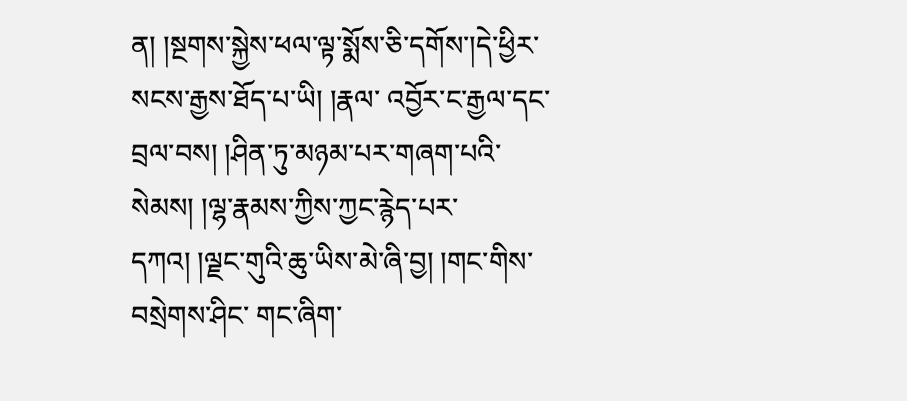ན། །སྔགས་སྐྱེས་ཕལ་ལྟ་སྨོས་ཅི་དགོས་།དེ་ཕྱིར་སངས་རྒྱས་ཐོད་པ་ཡི། །རྣལ་ འབྱོར་ང་རྒྱལ་དང་བྲལ་བས། །ཤིན་ཏུ་མཉམ་པར་གཞག་པའི་སེམས། །ལྷ་རྣམས་ཀྱིས་ཀྱང་རྙེད་པར་དཀའ། །ལྗང་གུའི་ཆུ་ཡིས་མེ་ཞི་བྱ། །གང་གིས་བསྲེགས་ཤིང་ གང་ཞིག་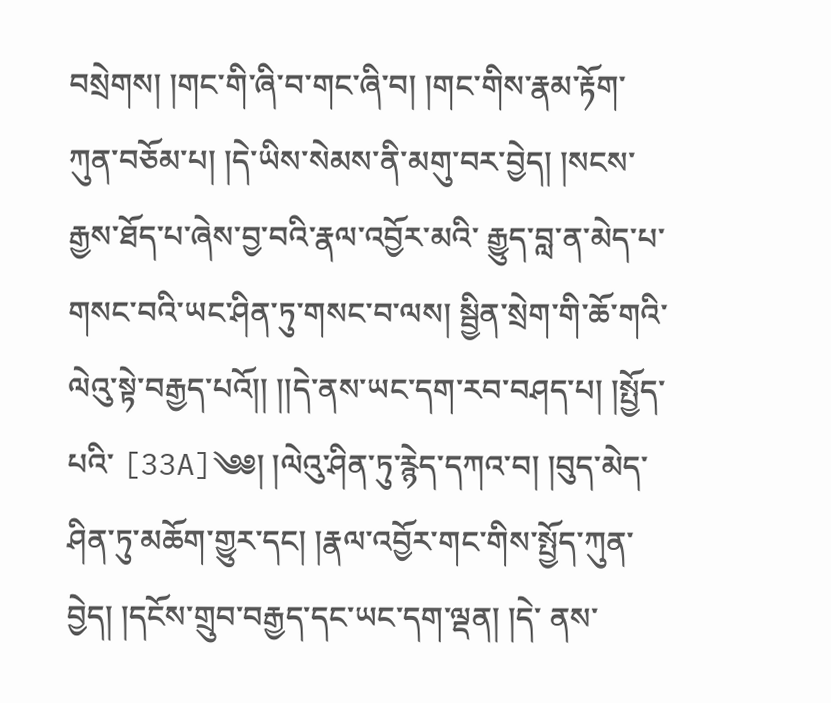བསྲེགས། །གང་གི་ཞི་བ་གང་ཞི་བ། །གང་གིས་རྣམ་རྟོག་ཀུན་བཅོམ་པ། །དེ་ཡིས་སེམས་ནི་མགུ་བར་བྱེད། །སངས་རྒྱས་ཐོད་པ་ཞེས་བྱ་བའི་རྣལ་འབྱོར་མའི་ རྒྱུད་བླ་ན་མེད་པ་གསང་བའི་ཡང་ཤིན་ཏུ་གསང་བ་ལས། སྦྱིན་སྲེག་གི་ཆོ་གའི་ལེའུ་སྟེ་བརྒྱད་པའོ།། །།དེ་ནས་ཡང་དག་རབ་བཤད་པ། །སྤྱོད་པའི་ [33A]༄༅། །ལེའུ་ཤིན་ཏུ་རྙེད་དཀའ་བ། །བུད་མེད་ཤིན་ཏུ་མཆོག་གྱུར་དང། །རྣལ་འབྱོར་གང་གིས་སྤྱོད་ཀུན་བྱེད། །དངོས་གྲུབ་བརྒྱད་དང་ཡང་དག་ལྡན། །དེ་ ནས་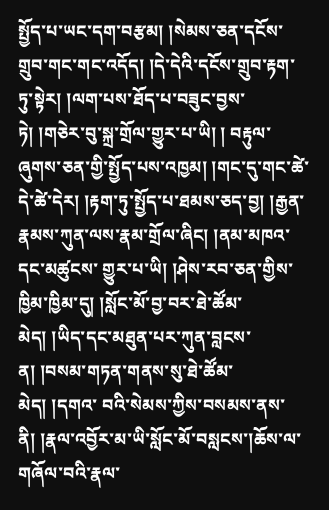སྤྱོད་པ་ཡང་དག་བརྩམ། །སེམས་ཅན་དངོས་གྲུབ་གང་གང་འདོད། །དེ་དེའི་དངོས་གྲུབ་རྟག་ཏུ་སྟེར། །ལག་པས་ཐོད་པ་བཟུང་བྱས་ཏེ། །གཅེར་བུ་སྐྲ་གྲོལ་གྱུར་པ་ཡི། ། བརྟུལ་ཞུགས་ཅན་གྱི་སྤྱོད་པས་འཁྱམ། །གང་དུ་གང་ཚེ་དེ་ཚེ་དེར། །རྟག་ཏུ་སྤྱོད་པ་ཐམས་ཅད་བྱ། །རྒྱན་རྣམས་ཀུན་ལས་རྣམ་གྲོལ་ཞིང། །ནམ་མཁའ་དང་མཚུངས་ གྱུར་པ་ཡི། །ཤེས་རབ་ཅན་གྱིས་ཁྱིམ་ཁྱིམ་དུ། །སློང་མོ་བྱ་བར་ཐེ་ཚོམ་མེད། །ཡིད་དང་མཐུན་པར་ཀུན་བླངས་ན། །བསམ་གཏན་གནས་སུ་ཐེ་ཚོམ་མེད། །དགའ་ བའི་སེམས་ཀྱིས་བསམས་ནས་ནི། །རྣལ་འབྱོར་མ་ཡི་སློང་མོ་བསླངས་།ཆོས་ལ་གཞོལ་བའི་རྣལ་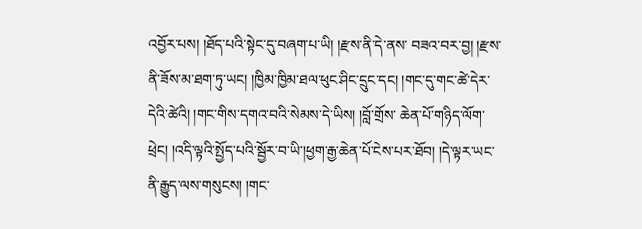འབྱོར་པས། །ཐོད་པའི་སྟེང་དུ་བཞག་པ་ཡི། །རྫས་ནི་དེ་ནས་ བཟའ་བར་བྱ། །རྫས་ནི་ཟོས་མ་ཐག་ཏུ་ཡང། །ཁྱིམ་ཁྱིམ་ཐལ་ཕུང་ཤིང་དྲུང་དང། །གང་དུ་གང་ཚེ་དེར་དེའི་ཚེའི། །གང་གིས་དགའ་བའི་སེམས་དེ་ཡིས། །བློ་གྲོས་ ཆེན་པོ་གཉིད་ལོག་ཕྲེང། །འདི་ལྟའི་སྤྱོད་པའི་སྦྱོར་བ་ཡི་།ཕྱག་རྒྱ་ཆེན་པོ་ངེས་པར་ཐོབ། །དེ་ལྟར་ཡང་ནི་རྒྱུད་ལས་གསུངས། །གང་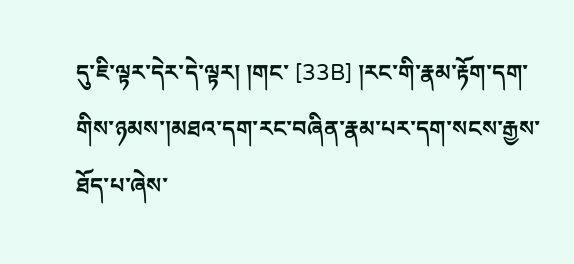དུ་ཇི་ལྟར་དེར་དེ་ལྟར། །གང་ [33B] །རང་གི་རྣམ་རྟོག་དག་གིས་ཉམས་།མཐའ་དག་རང་བཞིན་རྣམ་པར་དག་སངས་རྒྱས་ཐོད་པ་ཞེས་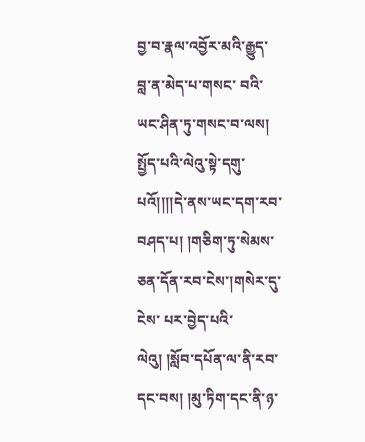བྱ་བ་རྣལ་འབྱོར་མའི་རྒྱུད་བླ་ན་མེད་པ་གསང་ བའི་ཡང་ཤིན་ཏུ་གསང་བ་ལས། སྤྱོད་པའི་ལེའུ་སྟེ་དགུ་པའོ།།།།དེ་ནས་ཡང་དག་རབ་བཤད་པ། །གཅིག་ཏུ་སེམས་ཅན་དོན་རབ་ངེས་།གསེར་དུ་ངེས་ པར་བྱེད་པའི་ལེའུ། །སློབ་དཔོན་ལ་ནི་རབ་དང་བས། །མུ་ཏིག་དང་ནི་ཉ་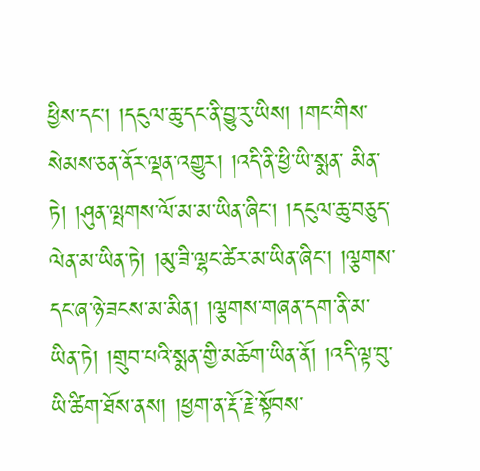ཕྱིས་དང། །དངུལ་ཆུ་དང་ནི་བྱུ་རུ་ཡིས། །གང་གིས་སེམས་ཅན་ནོར་ལྡན་འགྱུར། །འདི་ནི་ཕྱི་ཡི་སྨན་ མིན་ཏེ། །ཤུན་ལྤགས་ལོ་མ་མ་ཡིན་ཞིང། །དངུལ་ཆུ་བཅུད་ལེན་མ་ཡིན་ཏེ། །མུ་ཟི་ལྷང་ཚེར་མ་ཡིན་ཞིང། །ལྕགས་དང་ཞ་ཉེ་ཟངས་མ་མིན། །ལྕགས་གཞན་དག་ནི་མ་ ཡིན་ཏེ། །གྲུབ་པའི་སྨན་གྱི་མཆོག་ཡིན་ནོ། །འདི་ལྟ་བུ་ཡི་ཚིག་ཐོས་ནས། །ཕྱག་ན་རྡོ་རྗེ་སྟོབས་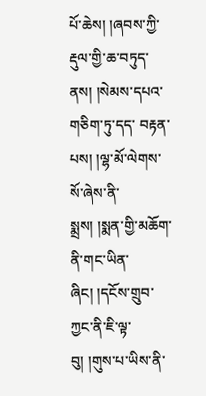པོ་ཆེས། །ཞབས་ཀྱི་རྡུལ་གྱི་ཆ་བཏུད་ནས། །སེམས་དཔའ་གཅིག་ཏུ་དད་ བརྟན་པས། །ལྷ་མོ་ལེགས་སོ་ཞེས་ནི་སྨྲས། །སྨན་གྱི་མཆོག་ནི་གང་ཡིན་ཞིང། །དངོས་གྲུབ་ཀྱང་ནི་ཇི་ལྟ་བུ། །གུས་པ་ཡིས་ནི་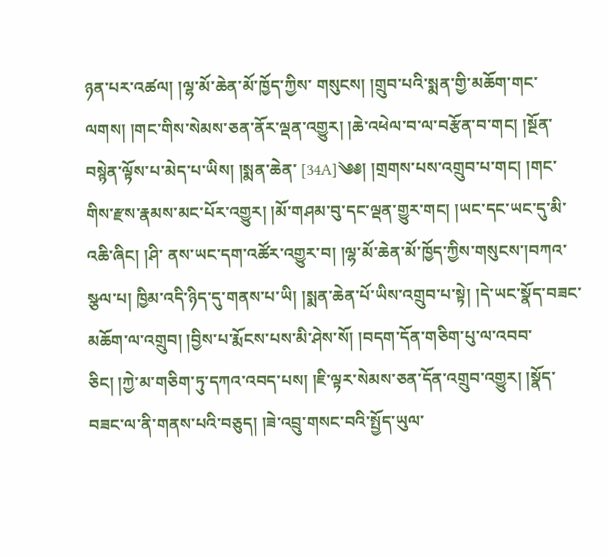ཉན་པར་འཚལ། །ལྷ་མོ་ཆེན་མོ་ཁྱོད་ཀྱིས་ གསུངས། །གྲུབ་པའི་སྨན་གྱི་མཆོག་གང་ལགས། །གང་གིས་སེམས་ཅན་ནོར་ལྡན་འགྱུར། །ཆེ་འཕེལ་བ་ལ་བརྩོན་བ་གང། །སྔོན་བསྙེན་ལྟོས་པ་མེད་པ་ཡིས། །སྨན་ཆེན་ [34A]༄༅། །གྲགས་པས་འགྲུབ་པ་གང། །གང་གིས་རྫས་རྣམས་མང་པོར་འགྱུར། །མོ་གཤམ་བུ་དང་ལྡན་གྱུར་གང། །ཡང་དང་ཡང་དུ་མི་འཆི་ཞིང། །ཤི་ ནས་ཡང་དག་འཚོར་འགྱུར་བ། །ལྷ་མོ་ཆེན་མོ་ཁྱོད་ཀྱིས་གསུངས་།བཀའ་སྩལ་པ། ཁྱིམ་འདི་ཉིད་དུ་གནས་པ་ཡི། །སྨན་ཆེན་པོ་ཡིས་འགྲུབ་པ་སྟེ། །དེ་ཡང་སྣོད་བཟང་ མཆོག་ལ་འགྲུབ། །བྱིས་པ་རྨོངས་པས་མི་ཤེས་སོ། །བདག་དོན་གཅིག་པུ་ལ་འབབ་ཅིང། །ཀྱེ་མ་གཅིག་ཏུ་དཀའ་འབད་པས། །ཇི་ལྟར་སེམས་ཅན་དོན་འགྲུབ་འགྱུར། །སྣོད་ བཟང་ལ་ནི་གནས་པའི་བཅུད། །ཟེ་འབྲུ་གསང་བའི་སྤྱོད་ཡུལ་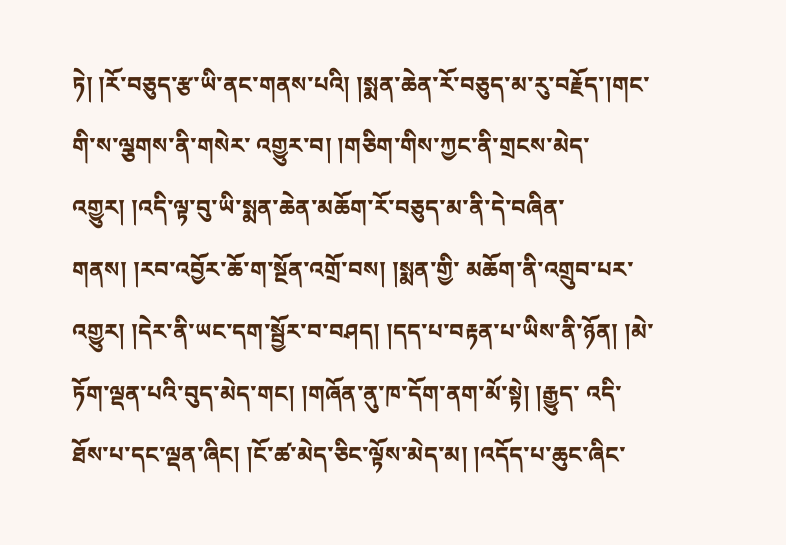ཏེ། །རོ་བཅུད་རྩ་ཡི་ནང་གནས་པའི། །སྨན་ཆེན་རོ་བཅུད་མ་རུ་བརྗོད་།གང་གི་ས་ལྕགས་ནི་གསེར་ འགྱུར་བ། །གཅིག་གིས་ཀྱང་ནི་གྲངས་མེད་འགྱུར། །འདི་ལྟ་བུ་ཡི་སྨན་ཆེན་མཆོག་རོ་བཅུད་མ་ནི་དེ་བཞིན་གནས། །རབ་འབྱོར་ཆོ་ག་སྔོན་འགྲོ་བས། །སྨན་གྱི་ མཆོག་ནི་འགྲུབ་པར་འགྱུར། །དེར་ནི་ཡང་དག་སྦྱོར་བ་བཤད། །དད་པ་བརྟན་པ་ཡིས་ནི་ཉོན། །མེ་ཏོག་ལྡན་པའི་བུད་མེད་གང། །གཞོན་ནུ་ཁ་དོག་ནག་མོ་སྟེ། །རྒྱུད་ འདི་ཐོས་པ་དང་ལྡན་ཞིང། །ངོ་ཚ་མེད་ཅིང་ལྟོས་མེད་མ། །འདོད་པ་ཆུང་ཞིང་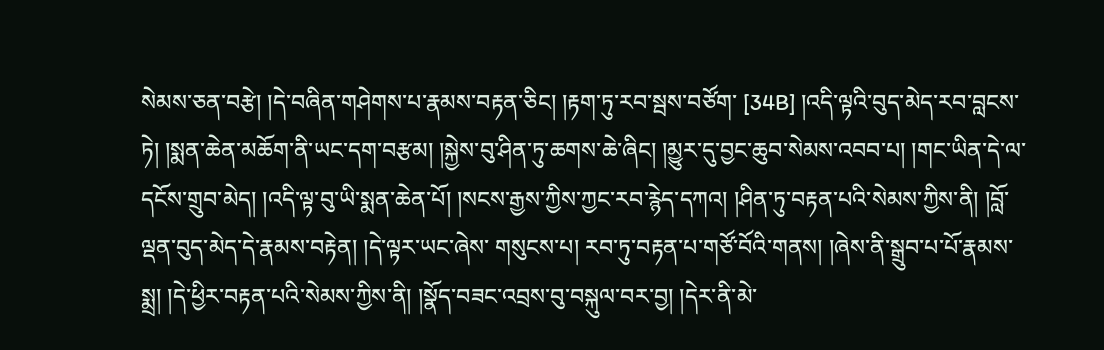སེམས་ཅན་བརྩེ། །དེ་བཞིན་གཤེགས་པ་རྣམས་བརྟན་ཅིང། །རྟག་ཏུ་རབ་སྦས་བཙོག་ [34B] །འདི་ལྟའི་བུད་མེད་རབ་བླངས་ཏེ། །སྨན་ཆེན་མཆོག་ནི་ཡང་དག་བརྩམ། །སྐྱེས་བུ་ཤིན་ཏུ་ཆགས་ཆེ་ཞིང། །མྱུར་དུ་བྱང་ཆུབ་སེམས་འབབ་པ། །གང་ཡིན་དེ་ལ་ དངོས་གྲུབ་མེད། །འདི་ལྟ་བུ་ཡི་སྨན་ཆེན་པོ། །སངས་རྒྱས་ཀྱིས་ཀྱང་རབ་རྙེད་དཀའ། །ཤིན་ཏུ་བརྟན་པའི་སེམས་ཀྱིས་ནི། །བློ་ལྡན་བུད་མེད་དེ་རྣམས་བརྟེན། །དེ་ལྟར་ཡང་ཞེས་ གསུངས་པ། རབ་ཏུ་བརྟན་པ་གཙོ་བོའི་གནས། །ཞེས་ནི་སྒྲུབ་པ་པོ་རྣམས་སྨྲ། །དེ་ཕྱིར་བརྟན་པའི་སེམས་ཀྱིས་ནི། །སྣོད་བཟང་འབྲས་བུ་བསྐུལ་བར་བྱ། །དེར་ནི་མེ་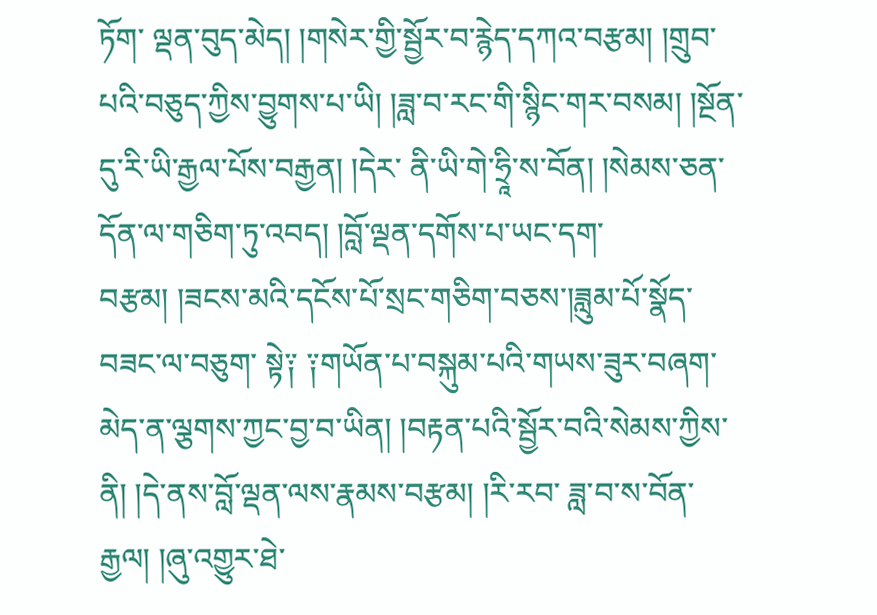ཏོག་ ལྡན་བུད་མེད། །གསེར་གྱི་སྦྱོར་བ་རྙེད་དཀའ་བརྩམ། །གྲུབ་པའི་བཅུད་ཀྱིས་བྱུགས་པ་ཡི། །ཟླ་བ་རང་གི་སྙིང་གར་བསམ། །སྔོན་དུ་རི་ཡི་རྒྱལ་པོས་བརྒྱན། །དེར་ ནི་ཡི་གེ་ཧྲཱི་ས་བོན། །སེམས་ཅན་དོན་ལ་གཅིག་ཏུ་འབད། །བློ་ལྡན་དགོས་པ་ཡང་དག་བརྩམ། །ཟངས་མའི་དངོས་པོ་སྲང་གཅིག་བཅས་།ཟླུམ་པོ་སྣོད་བཟང་ལ་བཅུག་ སྟེ༑ ༑གཡོན་པ་བསྐུམ་པའི་གཡས་ཟུར་བཞག་མེད་ན་ལྕགས་ཀྱང་བྱ་བ་ཡིན། །བརྟན་པའི་སྦྱོར་བའི་སེམས་ཀྱིས་ནི། །དེ་ནས་བློ་ལྡན་ལས་རྣམས་བརྩམ། །རི་རབ་ ཟླ་བ་ས་བོན་རྒྱལ། །ཞུ་འགྱུར་ཐེ་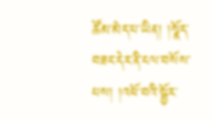ཚོམ་མེད་པ་ཡིན། །སྣོད་བཟང་དེར་ནི་ངལ་བསོས་པས། །འཕོ་བའི་སྦྱོར་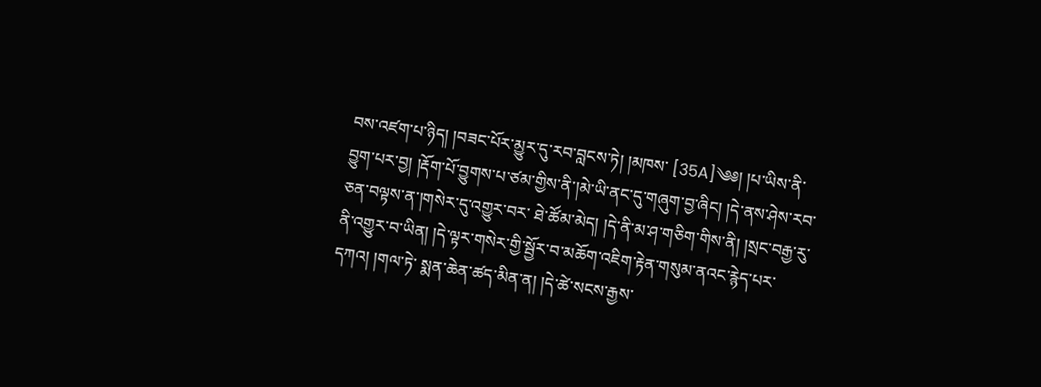བས་འཛག་པ་ཉིད། །བཟང་པོར་མྱུར་དུ་རབ་བླངས་ཏེ། །མཁས་ [35A]༄༅། །པ་ཡིས་ནི་བྱུག་པར་བྱ། །རྡོག་པོ་བྱུགས་པ་ཙམ་གྱིས་ནི་།མེ་ཡི་ནང་དུ་གཞུག་བྱ་ཞིང། །དེ་ནས་ཤེས་རབ་ཅན་བལྟས་ན་།གསེར་དུ་འགྱུར་བར་ ཐེ་ཚོམ་མེད། །དེ་ནི་མ་ཤ་གཅིག་གིས་ནི། །སྲང་བརྒྱ་རུ་ནི་འགྱུར་བ་ཡིན། །དེ་ལྟར་གསེར་གྱི་སྦྱོར་བ་མཆོག་འཇིག་རྟེན་གསུམ་ནའང་རྙེད་པར་དཀའ། །གལ་ཏེ་ སྨན་ཆེན་ཚད་མིན་ན། །དེ་ཚེ་སངས་རྒྱས་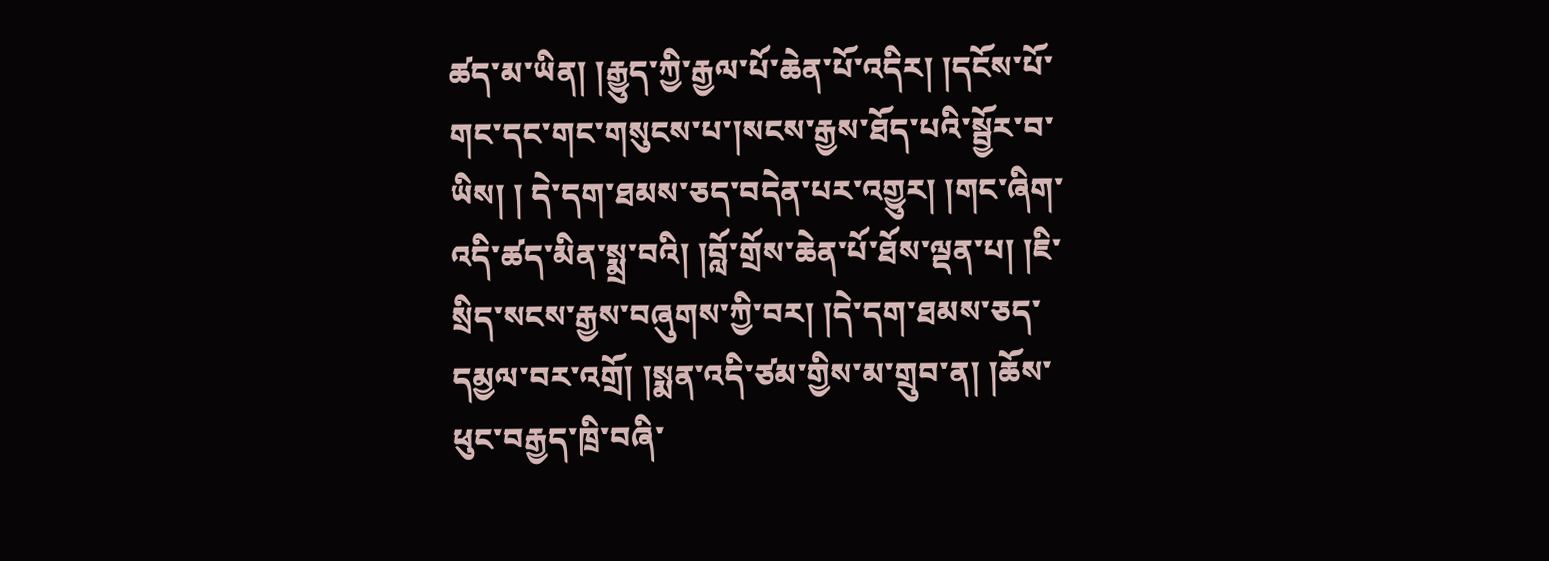ཚད་མ་ཡིན། །རྒྱུད་ཀྱི་རྒྱལ་པོ་ཆེན་པོ་འདིར། །དངོས་པོ་གང་དང་གང་གསུངས་པ་།སངས་རྒྱས་ཐོད་པའི་སྦྱོར་བ་ཡིས། ། དེ་དག་ཐམས་ཅད་བདེན་པར་འགྱུར། །གང་ཞིག་འདི་ཚད་མིན་སྨྲ་བའི། །བློ་གྲོས་ཆེན་པོ་ཐོས་ལྡན་པ། །ཇི་སྲིད་སངས་རྒྱས་བཞུགས་ཀྱི་བར། །དེ་དག་ཐམས་ཅད་ དམྱལ་བར་འགྲོ། །སྨན་འདི་ཙམ་གྱིས་མ་གྲུབ་ན། །ཆོས་ཕུང་བརྒྱད་ཁྲི་བཞི་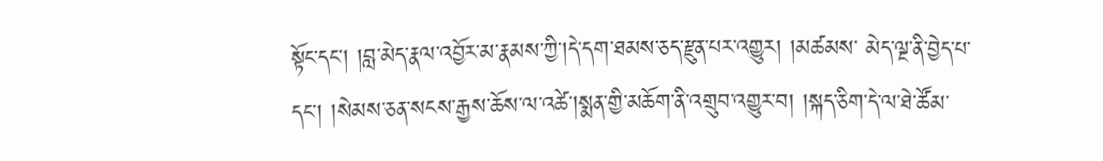སྟོང་དང། །བླ་མེད་རྣལ་འབྱོར་མ་རྣམས་ཀྱི་།དེ་དག་ཐམས་ཅད་རྫུན་པར་འགྱུར། །མཚམས་ མེད་ལྔ་ནི་བྱེད་པ་དང། །སེམས་ཅན་སངས་རྒྱས་ཆོས་ལ་འཚེ་།སྨན་གྱི་མཆོག་ནི་འགྲུབ་འགྱུར་བ། །སྐད་ཅིག་དེ་ལ་ཐེ་ཚོམ་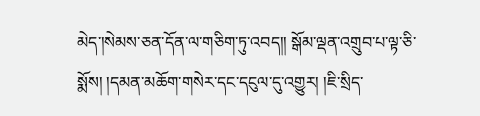མེད་།སེམས་ཅན་དོན་ལ་གཅིག་ཏུ་འབད།། སྒོམ་ལྡན་འགྲུབ་པ་ལྟ་ཅི་སྨོས། །དམན་མཆོག་གསེར་དང་དངུལ་དུ་འགྱུར། །ཇི་སྲིད་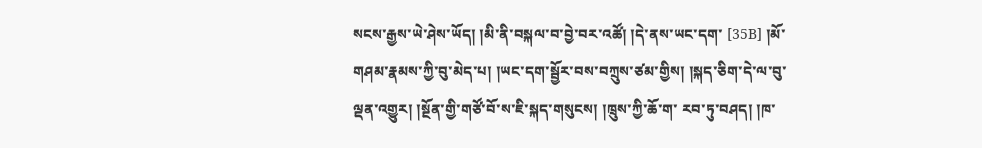སངས་རྒྱས་ཡེ་ཤེས་ཡོད། །མི་ནི་བསྐལ་བ་བྱེ་བར་འཚོ། །དེ་ནས་ཡང་དག་ [35B] །མོ་གཤམ་རྣམས་ཀྱི་བུ་མེད་པ། །ཡང་དག་སྦྱོར་བས་བཀྲུས་ཙམ་གྱིས། །སྐད་ཅིག་དེ་ལ་བུ་ལྡན་འགྱུར། །སྔོན་གྱི་གཙོ་བོ་ས་ཇི་སྐད་གསུངས། །ཁྲུས་ཀྱི་ཆོ་ག་ རབ་ཏུ་བཤད། །ཁ་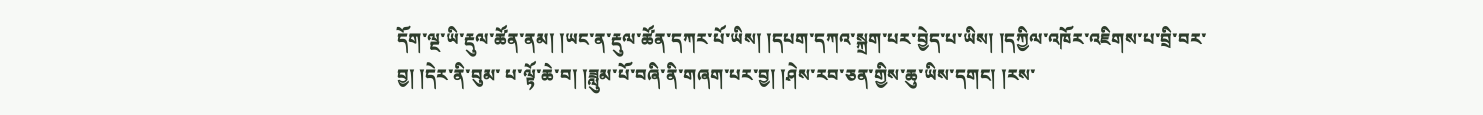དོག་ལྔ་ཡི་རྡུལ་ཚོན་ནམ། །ཡང་ན་རྡུལ་ཚོན་དཀར་པོ་ཡིས། །དཔག་དཀའ་སྐྲག་པར་བྱེད་པ་ཡིས། །དཀྱིལ་འཁོར་འཇིགས་པ་བྲི་བར་བྱ། །དེར་ནི་བུམ་ པ་ལྟོ་ཆེ་བ། །ཟླུམ་པོ་བཞི་ནི་གཞག་པར་བྱ། །ཤེས་རབ་ཅན་གྱིས་ཆུ་ཡིས་དགང། །རས་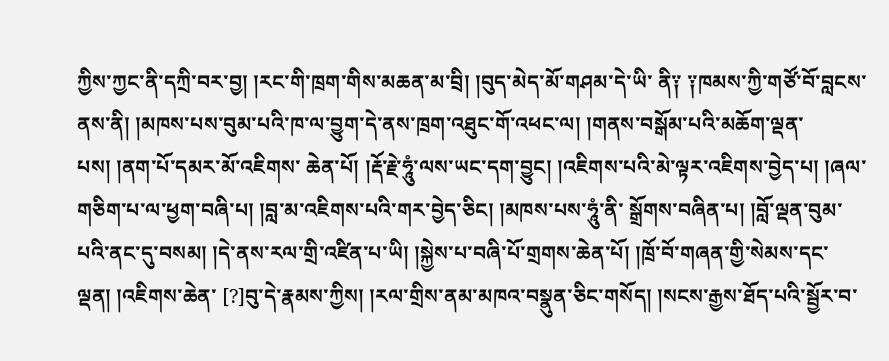ཀྱིས་ཀྱང་ནི་དཀྲི་བར་བྱ། །རང་གི་ཁྲག་གིས་མཆན་མ་བྲི། །བུད་མེད་མོ་གཤམ་དེ་ཡི་ ནི༑ ༑ཁམས་ཀྱི་གཙོ་བོ་བླངས་ནས་ནི། །མཁས་པས་བུམ་པའི་ཁ་ལ་བྱུག་དེ་ནས་ཁྲག་འཐུང་གོ་འཕང་ལ། །གནས་བསྒོམ་པའི་མཆོག་ལྡན་པས། །ནག་པོ་དམར་མོ་འཇིགས་ ཆེན་པོ། །རྡོ་རྗེ་ཧཱུཾ་ལས་ཡང་དག་བྱུང། །འཇིགས་པའི་མེ་ལྟར་འཇིགས་བྱེད་པ། །ཞལ་གཅིག་པ་ལ་ཕྱག་བཞི་པ། །བླ་མ་འཇིགས་པའི་གར་བྱེད་ཅིང། །མཁས་པས་ཧཱུཾ་ནི་ སྒྲོགས་བཞིན་པ། །བློ་ལྡན་བུམ་པའི་ནང་དུ་བསམ། །དེ་ནས་རལ་གྲི་འཛིན་པ་ཡི། །སྐྱེས་པ་བཞི་པོ་གྲགས་ཆེན་པོ། །ཁྲོ་བོ་གཞན་གྱི་སེམས་དང་ལྡན། །འཇིགས་ཆེན་ [?]བུ་དེ་རྣམས་ཀྱིས། །རལ་གྲིས་ནམ་མཁའ་བསྣུན་ཅིང་གསོད། །སངས་རྒྱས་ཐོད་པའི་སྦྱོར་བ་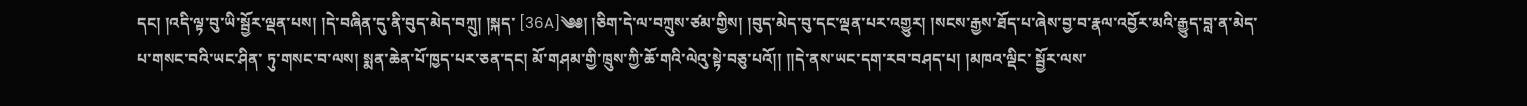དང། །འདི་ལྟ་བུ་ཡི་སྦྱོར་ལྡན་པས། །དེ་བཞིན་དུ་ནི་བུད་མེད་བཀྲུ། །སྐད་ [36A]༄༅། །ཅིག་དེ་ལ་བཀྲུས་ཙམ་གྱིས། །བུད་མེད་བུ་དང་ལྡན་པར་འགྱུར། །སངས་རྒྱས་ཐོད་པ་ཞེས་བྱ་བ་རྣལ་འབྱོར་མའི་རྒྱུད་བླ་ན་མེད་པ་གསང་བའི་ཡང་ཤིན་ ཏུ་གསང་བ་ལས། སྨན་ཆེན་པོ་ཁྱད་པར་ཅན་དང། མོ་གཤམ་གྱི་ཁྲུས་ཀྱི་ཆོ་གའི་ལེའུ་སྟེ་བཅུ་པའོ།། །།དེ་ནས་ཡང་དག་རབ་བཤད་པ། །མཁའ་ལྡིང་ སྦྱོར་ལས་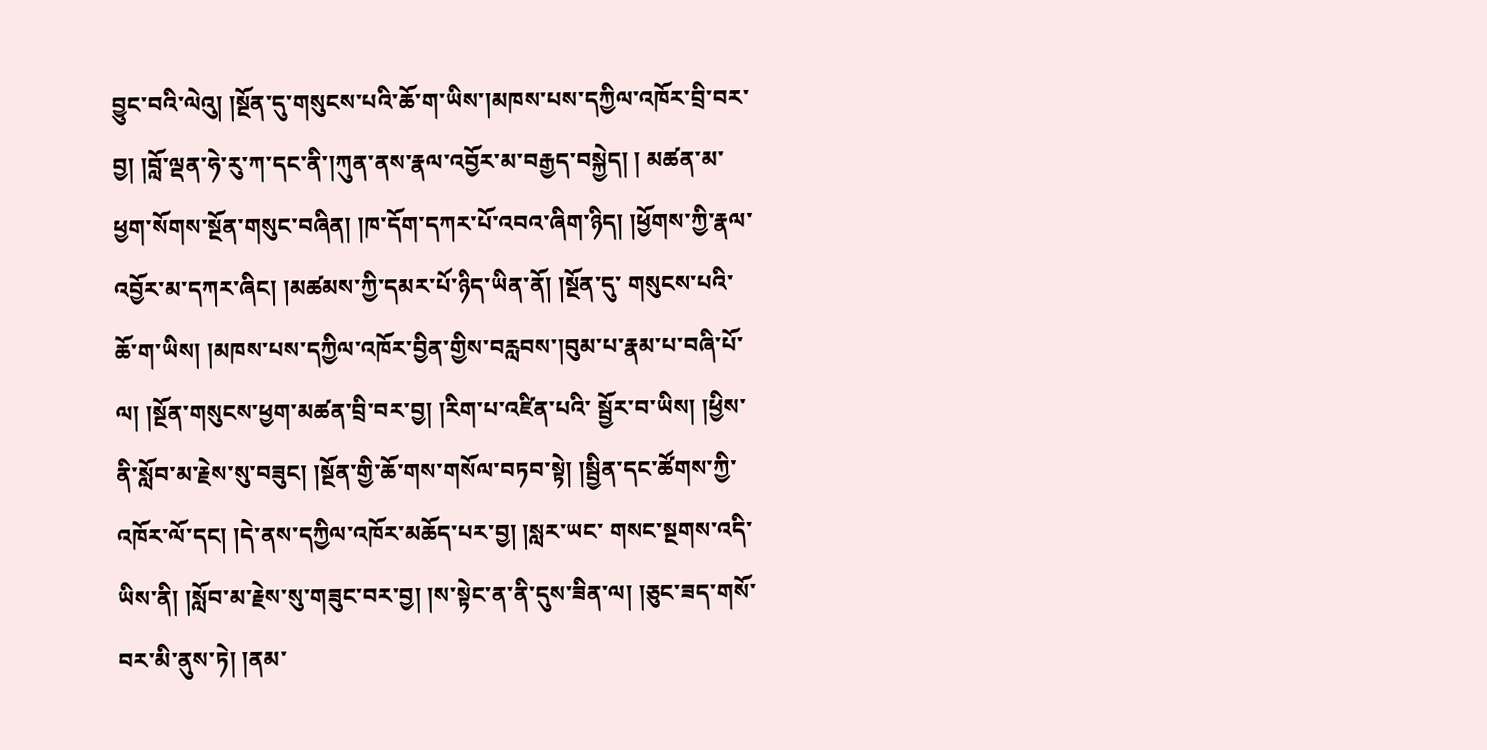བྱུང་བའི་ལེའུ། །སྔོན་དུ་གསུངས་པའི་ཆོ་ག་ཡིས་།མཁས་པས་དཀྱིལ་འཁོར་བྲི་བར་བྱ། །བློ་ལྡན་ཧེ་རུ་ཀ་དང་ནི་།ཀུན་ནས་རྣལ་འབྱོར་མ་བརྒྱད་བསྐྱེད། ། མཚན་མ་ཕྱག་སོགས་སྔོན་གསུང་བཞིན། །ཁ་དོག་དཀར་པོ་འབའ་ཞིག་ཉིད། །ཕྱོགས་ཀྱི་རྣལ་འབྱོར་མ་དཀར་ཞིང། །མཚམས་ཀྱི་དམར་པོ་ཉིད་ཡིན་ནོ། །སྔོན་དུ་ གསུངས་པའི་ཆོ་ག་ཡིས། །མཁས་པས་དཀྱིལ་འཁོར་བྱིན་གྱིས་བརླབས་།བུམ་པ་རྣམ་པ་བཞི་པོ་ལ། །སྔོན་གསུངས་ཕྱག་མཚན་བྲི་བར་བྱ། །རིག་པ་འཛིན་པའི་ སྦྱོར་བ་ཡིས། །ཕྱིས་ནི་སློབ་མ་རྗེས་སུ་བཟུང། །སྔོན་གྱི་ཆོ་གས་གསོལ་བཏབ་སྟེ། །སྦྱིན་དང་ཚོགས་ཀྱི་འཁོར་ལོ་དང། །དེ་ནས་དཀྱིལ་འཁོར་མཆོད་པར་བྱ། །སླར་ཡང་ གསང་སྔགས་འདི་ཡིས་ནི། །སློབ་མ་རྗེས་སུ་གཟུང་བར་བྱ། །ས་སྟེང་ན་ནི་དུས་ཟིན་ལ། །ཅུང་ཟད་གསོ་བར་མི་ནུས་ཏེ། །ནམ་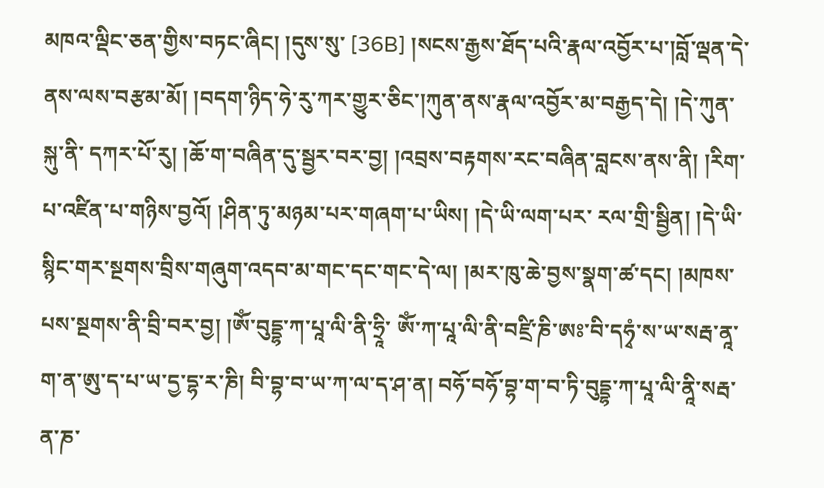མཁའ་ལྡིང་ཅན་གྱིས་བཏང་ཞིང། །དུས་སུ་ [36B] །སངས་རྒྱས་ཐོད་པའི་རྣལ་འབྱོར་པ་།བློ་ལྡན་དེ་ནས་ལས་བརྩམ་མོ། །བདག་ཉིད་ཧེ་རུ་ཀར་གྱུར་ཅིང་།ཀུན་ནས་རྣལ་འབྱོར་མ་བརྒྱད་དེ། །དེ་ཀུན་སྐུ་ནི་ དཀར་པོ་རུ། །ཆོ་ག་བཞིན་དུ་སྦྱར་བར་བྱ། །འབྲས་བརྟགས་རང་བཞིན་བླངས་ནས་ནི། །རིག་པ་འཛིན་པ་གཉིས་བྱའོ། །ཤིན་ཏུ་མཉམ་པར་གཞག་པ་ཡིས། །དེ་ཡི་ལག་པར་ རལ་གྲི་སྦྱིན། །དེ་ཡི་སྙིང་གར་སྔགས་བྲིས་གཞུག་འདབ་མ་གང་དང་གང་དེ་ལ། །མར་ཁུ་ཆེ་བྱས་སྣག་ཚ་དང། །མཁས་པས་སྔགས་ནི་བྲི་བར་བྱ། །ཨོཾ་བུདྡྷ་ཀ་པཱ་ལི་ནི་ཧྲཱི་ ཨོཾ་ཀ་པཱ་ལི་ནི་བཛྲི་ཎི་ཨཿ་བི་དཧྭཾ་ས་ཡ་སརྦ་ནཱ་ག་ན་ཨུ་ད་པ་ཡ་དྱ་དྷ་ར་ཎི། བི་བྷ་བ་ཡ་ཀ་ལ་ད་ཤ་ན། བཧོ་བཧོ་བྷ་ག་བ་ཏི་བུདྡྷ་ཀ་པཱ་ལི་ནཱི་སརྦ་ན་ཎ་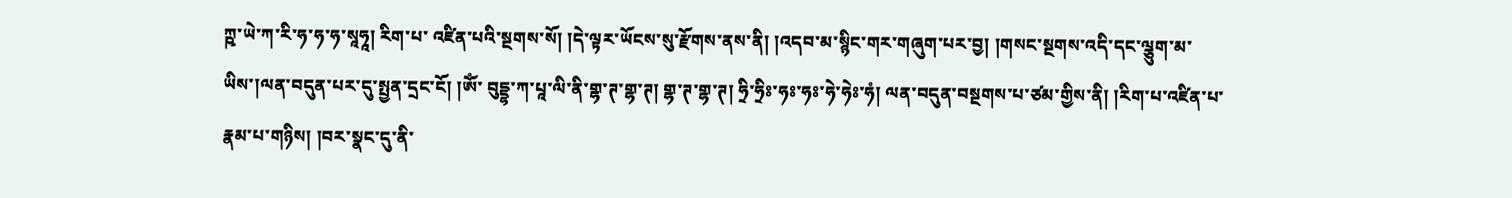ཀྵ་ཡེ་ཀ་རི་ཧ་ཧ་ཧ་སཱཧཱ། རིག་པ་ འཛིན་པའི་སྔགས་སོ། །དེ་ལྟར་ཡོངས་སུ་རྫོགས་ནས་ནི། །འདབ་མ་སྙིང་གར་གཞུག་པར་བྱ། །གསང་སྔགས་འདི་དང་ལྕུག་མ་ཡིས་།ལན་བདུན་པར་དུ་སྤྱན་དྲང་ངོ། །ཨོཾ་ བུདྡྷ་ཀ་པཱ་ལི་ནི་གྷ་ཊ་གྷ་ཊ། གྷ་ཊ་གྷ་ཊ། ཧྲི་ཧྲིཿ་ཧཿ་ཧཿ་ཧེ་ཧེཿ་ཧཾ། ལན་བདུན་བསྔགས་པ་ཙམ་གྱིས་ནི། །རིག་པ་འཛིན་པ་རྣམ་པ་གཉིས། །བར་སྣང་དུ་ནི་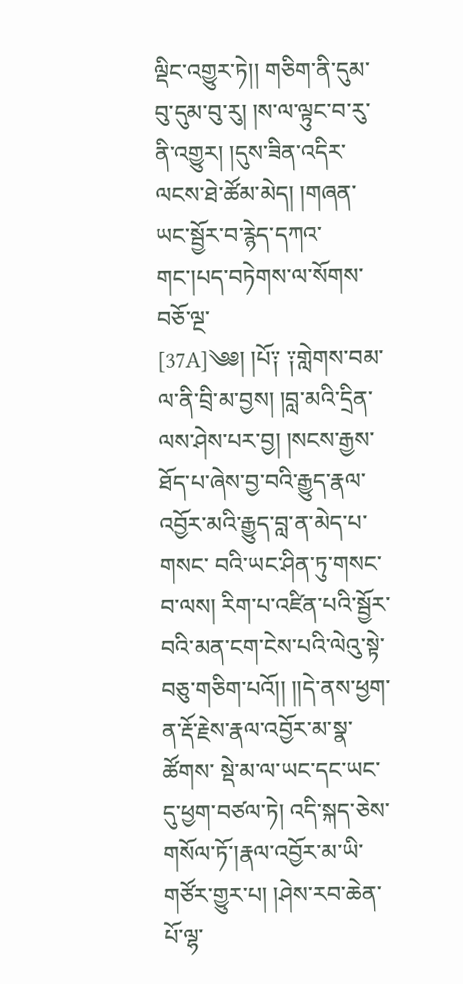ལྡིང་འགྱུར་ཏེ།། གཅིག་ནི་དུམ་བུ་དུམ་བུ་རུ། །ས་ལ་ལྟུང་བ་རུ་ནི་འགྱུར། །དུས་ཟིན་འདིར་ལངས་ཐེ་ཚོམ་མེད། །གཞན་ཡང་སྦྱོར་བ་རྙེད་དཀའ་གང་།པད་བཏེགས་ལ་སོགས་བཅོ་ལྔ་ [37A]༄༅། །པོ༑ ༑གླེགས་བམ་ལ་ནི་བྲི་མ་བྱས། །བླ་མའི་དྲིན་ལས་ཤེས་པར་བྱ། །སངས་རྒྱས་ཐོད་པ་ཞེས་བྱ་བའི་རྒྱུད་རྣལ་འབྱོར་མའི་རྒྱུད་བླ་ན་མེད་པ་གསང་ བའི་ཡང་ཤིན་ཏུ་གསང་བ་ལས། རིག་པ་འཛིན་པའི་སྦྱོར་བའི་མན་ངག་ངེས་པའི་ལེའུ་སྟེ་བཅུ་གཅིག་པའོ།། །།དེ་ནས་ཕྱག་ན་རྡོ་རྗེས་རྣལ་འབྱོར་མ་སྣ་ཚོགས་ སྡེ་མ་ལ་ཡང་དང་ཡང་དུ་ཕྱག་བཙལ་ཏེ། འདི་སྐད་ཅེས་གསོལ་ཏོ་།རྣལ་འབྱོར་མ་ཡི་གཙོར་གྱུར་པ། །ཤེས་རབ་ཆེན་པོ་ལྷ་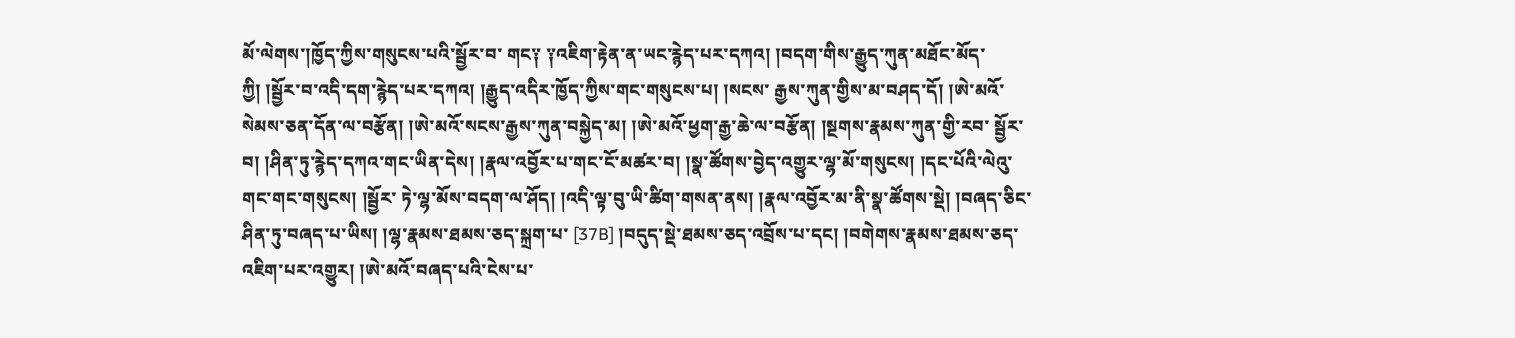མོ་ལེགས་།ཁྱོད་ཀྱིས་གསུངས་པའི་སྦྱོར་བ་ གང༑ ༑འཇིག་རྟེན་ན་ཡང་རྙེད་པར་དཀའ། །བདག་གིས་རྒྱུད་ཀུན་མཐོང་མོད་ཀྱི། །སྦྱོར་བ་འདི་དག་རྙེད་པར་དཀའ། །རྒྱུད་འདིར་ཁྱོད་ཀྱིས་གང་གསུངས་པ། །སངས་ རྒྱས་ཀུན་གྱིས་མ་བཤད་དོ། །ཨེ་མའོ་སེམས་ཅན་དོན་ལ་བརྩོན། །ཨེ་མའོ་སངས་རྒྱས་ཀུན་བསྐྱེད་མ། །ཨེ་མའོ་ཕྱག་རྒྱ་ཆེ་ལ་བརྩོན། །སྔགས་རྣམས་ཀུན་གྱི་རབ་ སྦྱོར་བ། །ཤིན་ཏུ་རྙེད་དཀའ་གང་ཡིན་དེས། །རྣལ་འབྱོར་པ་གང་ངོ་མཚར་བ། །སྣ་ཚོགས་བྱེད་འགྱུར་ལྷ་མོ་གསུངས། །དང་པོའི་ལེའུ་གང་གང་གསུངས། །སྦྱོར་ ཏེ་ལྷ་མོས་བདག་ལ་ཤོད། །འདི་ལྟ་བུ་ཡི་ཚིག་གསན་ནས། །རྣལ་འབྱོར་མ་ནི་སྣ་ཚོགས་སྡེ། །བཞད་ཅིང་ཤིན་ཏུ་བཞད་པ་ཡིས། །ལྷ་རྣམས་ཐམས་ཅད་སྐྲག་པ་ [37B] །བདུད་སྡེ་ཐམས་ཅད་འབྲོས་པ་དང། །བགེགས་རྣམས་ཐམས་ཅད་འཇིག་པར་འགྱུར། །ཨེ་མའོ་བཞད་པའི་ངེས་པ་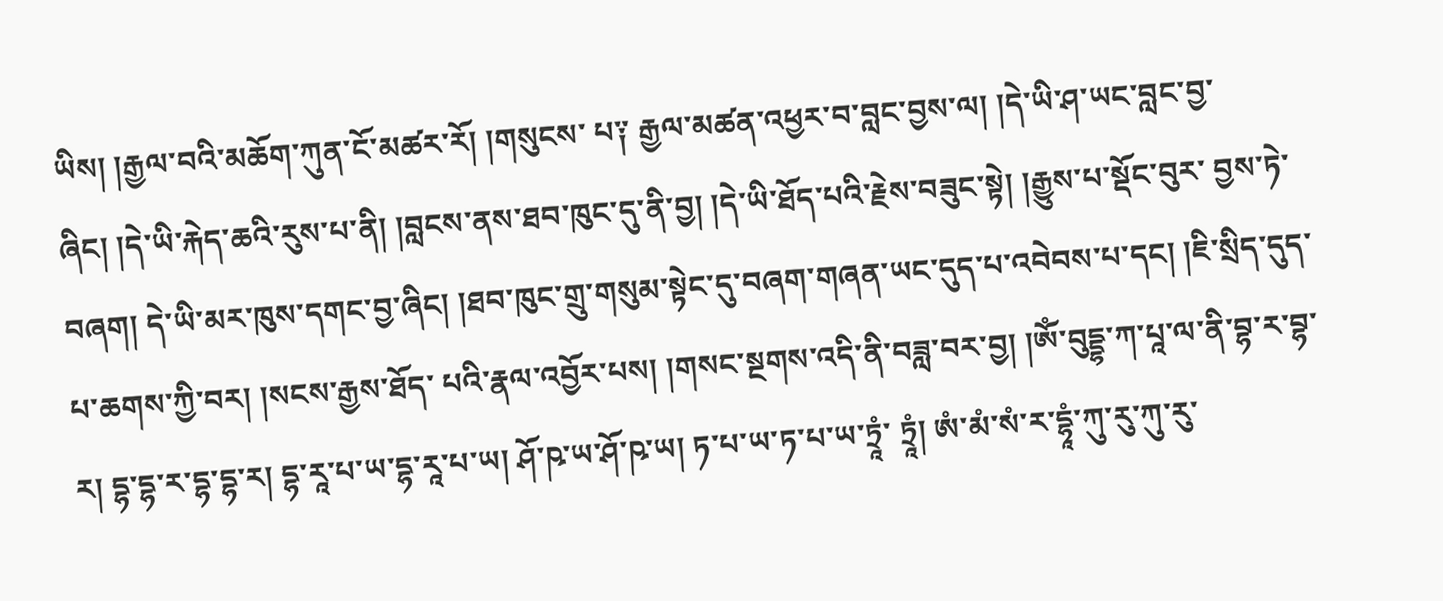ཡིས། །རྒྱལ་བའི་མཆོག་ཀུན་ངོ་མཚར་རོ། །གསུངས་ པ༑ རྒྱལ་མཚན་འཕྱར་བ་བླང་བྱས་ལ། །དེ་ཡི་ཤ་ཡང་བླང་བྱ་ཞིང། །དེ་ཡི་རྐེད་ཆའི་རུས་པ་ནི། །བླངས་ནས་ཐབ་ཁུང་དུ་ནི་བྱ། །དེ་ཡི་ཐོད་པའི་རྗེས་བཟུང་སྟེ། །རྒྱུས་པ་སྡོང་བུར་ བྱས་ཏེ་བཞག། དེ་ཡི་མར་ཁུས་དགང་བྱ་ཞིང། །ཐབ་ཁུང་གྲུ་གསུམ་སྟེང་དུ་བཞག་གཞན་ཡང་དུད་པ་འབེབས་པ་དང། །ཇི་སྲིད་དུད་པ་ཆགས་ཀྱི་བར། །སངས་རྒྱས་ཐོད་ པའི་རྣལ་འབྱོར་པས། །གསང་སྔགས་འདི་ནི་བཟླ་བར་བྱ། །ཨོཾ་བུདྡྷ་ཀ་པཱ་ལ་ནི་བྷ་ར་བྷ་ར། དྷ་དྷ་ར་དྷ་དྷ་ར། དྷ་རཱ་པ་ཡ་དྷ་རཱ་པ་ཡ། ཤོ་ཥ་ཡ་ཤོ་ཥ་ཡ། ཏ་པ་ཡ་ཏ་པ་ཡ་ཏྲཱཾ་ ཏྲཱཾ། ཨཾ་མཾ་སཾ་ར་དྷཱཾ་ཀུ་རུ་ཀུ་རུ་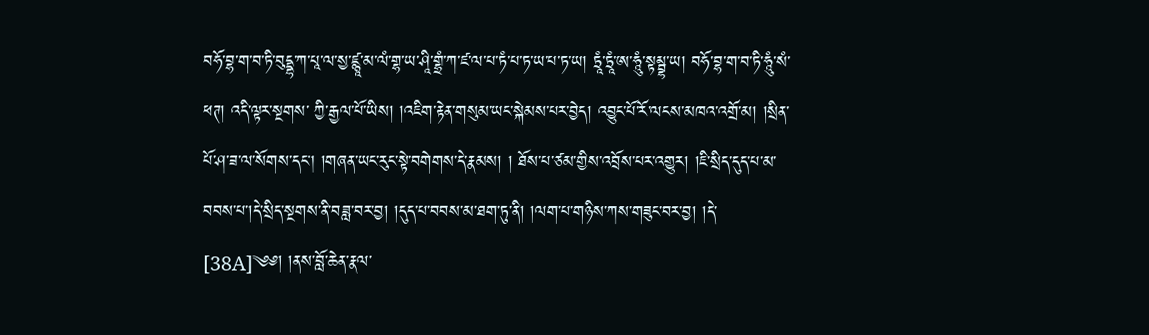བཧོ་བྷ་ག་བ་ཏི་བུདྡྷ་ཀ་པཱ་ལ་སྱ་ཛྙཱ་མ་ལཾ་གྷ་ཡ་ཤཱི་གྷྲཾ་ཀ་ཛ་ལ་པ་ཏཾ་པ་ཏ་ཡ་པ་ཏ་ཡ། ཏྲཱཾ་ཏྲཱཾ་ཨ་ཧཱུཾ་སྟམྦྷ་ཡ། བཧོ་བྷ་ག་བ་ཏི་ཧཱུཾ་སཾ་ཕཊ། འདི་ལྟར་སྔགས་ ཀྱི་རྒྱལ་པོ་ཡིས། །འཇིག་རྟེན་གསུམ་ཡང་སྐེམས་པར་བྱེད། འབྱུང་པོ་རོ་ལངས་མཁའ་འགྲོ་མ། །སྲིན་པོ་ཤ་ཟ་ལ་སོགས་དང། །གཞན་ཡང་རུང་སྟེ་བགེགས་དེ་རྣམས། ། ཐོས་པ་ཙམ་གྱིས་འབྲོས་པར་འགྱུར། །ཇི་སྲིད་དུད་པ་མ་བབས་པ་།དེ་སྲིད་སྔགས་ནི་བཟླ་བར་བྱ། །དུད་པ་བབས་མ་ཐག་ཏུ་ནི། །ལག་པ་གཉིས་ཀས་གཟུང་བར་བྱ། །དེ་ [38A]༄༅། །ནས་བློ་ཆེན་རྣལ་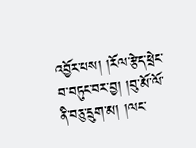འབྱོར་པས། །རོལ་རྩེད་ཕྲེང་བ་བཏུང་བར་བྱ། །བུ་མོ་ལོ་ནི་བཅུ་དྲུག་མ། །ལང་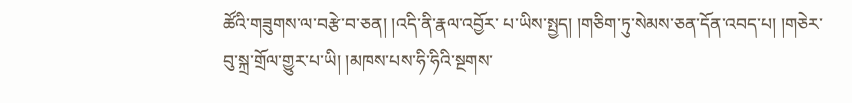ཚོའི་གཟུགས་ལ་བརྩེ་བ་ཅན། །འདི་ནི་རྣལ་འབྱོར་ པ་ཡིས་སྤྱད། །གཅིག་ཏུ་སེམས་ཅན་དོན་འབད་པ། །གཅེར་བུ་སྐྲ་གྲོལ་གྱུར་པ་ཡི། །མཁས་པས་ཧི་ཧིའི་སྔགས་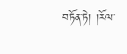བཏོན་ཏེ། །རོལ་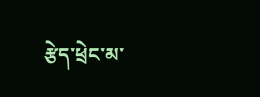རྩེད་ཕྲེང་མ་